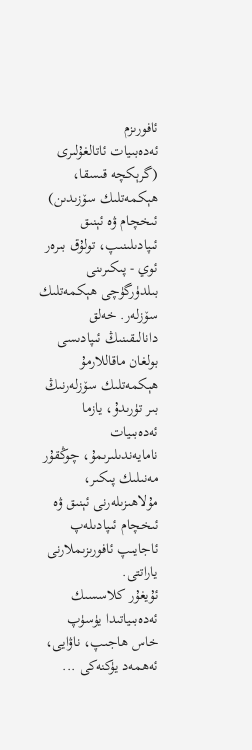ئافورىزم
ئەدەبىيات ئاتالغۇلىرى
(گرېكچە قىسقا، ھېكمەتلىك سۆزىدىن)
ئىخچام ۋە ئېنىق ئىپادىلىنىپ، تولۇق بىرەر ئوي - پىكىرىنى بىلدۈرگۈچى ھېكمەتلىك سۆزلەر. خەلق دانالىقىنىڭ ئىپادىسى بولغان ماقاللارمۇ ھېكمەتلىك سۆزلەرنىڭ بىر تۈرىدۇ، يازما ئەدەبىيات نامايەندىلىرىمۇ، چوڭقۇر مەنىلىك پىكىر، مۇلاھىزىلەرنى ئېنىق ۋە ئىخچام ئىپادىلەپ ئاجايىپ ئافورىزىملارنى ياراتتى.
ئۇيغۇر كلاسسىك ئەدەبىياتىدا يۈسۈپ خاس ھاجىپ، ناۋايى، ئەھمەد يۈكنەكى ...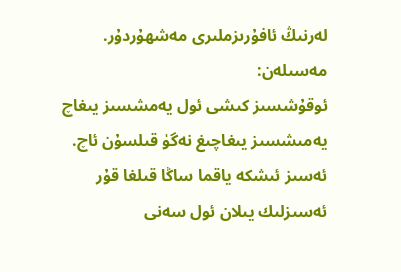لەرنىڭ ئافۇرىزملىرى مەشھۇردۇر.
مەسىلەن:
ئوقۇشسىز كىشى ئول يەمشسىز يىغاچ
يەمىشسىز يىغاچىغ نەگۈ قىلسۇن ئاچ.
ئەسىز ئىشكە ياقما ساڭا قىلغا قۇر
ئەسىزلىك يىلان ئول سەنى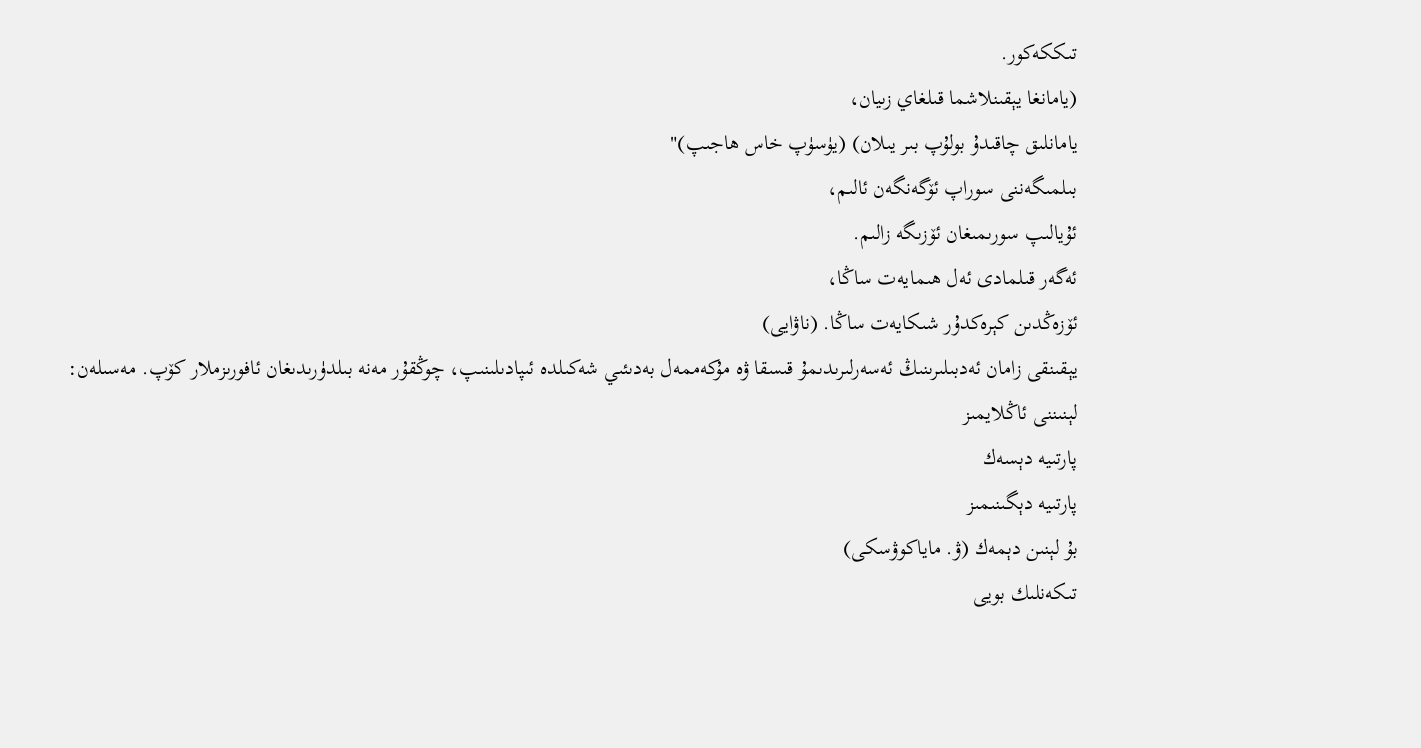تىككەكور.
(يامانغا يېقىنلاشما قىلغاي زىيان،
يامانلىق چاقىدۇ بولۇپ بىر يىلان) (يۈسۈپ خاس ھاجىپ)"
بىلمىگەننى سوراپ ئۆگەنگەن ئالىم،
ئۇيالىپ سورىمىغان ئۆزىگە زالىم.
ئەگەر قىلمادى ئەل ھىمايەت ساڭا،
ئۆزەڭدىن كېرەكدۇر شىكايەت ساڭا. (ناۋايى)
يېقىنقى زامان ئەدبىلىرىنىڭ ئەسەرلىرىدىمۇ قىسقا ۋە مۇكەممەل بەدىئىي شەكىلدە ئىپادىلىنىپ، چوڭقۇر مەنە بىلدۈرىدىغان ئافورىزملار كۆپ. مەسىلەن:
لېنىننى ئاڭلايمىز
پارتىيە دېسەك
پارتىيە دېگىنىمىز
بۇ لېنىن دېمەك (ۋ. ماياكوۋسكى)
تىكەنلىك بويى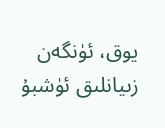يوق، ئۈنگەن زىيانلىق ئۈشبۇ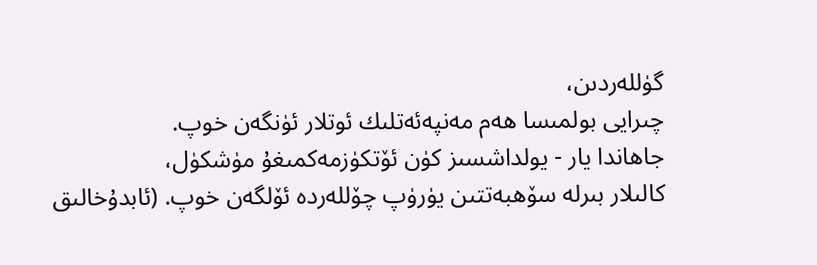گۈللەردىن،
چىرايى بولمىسا ھەم مەنپەئەتلىك ئوتلار ئۈنگەن خوپ.
جاھاندا يار - يولداشسىز كۈن ئۆتكۈزمەكمىغۇ مۈشكۈل،
كالىلار بىرلە سۆھبەتتىن يۈرۈپ چۆللەردە ئۆلگەن خوپ. (ئابدۇخالىق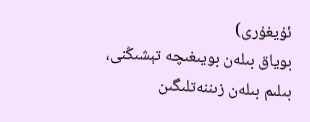ئۇيغۇرى)
بوياق بىلەن بويىغىچە تېشىڭنى،
بىلىم بىلەن زىننەتلىگىن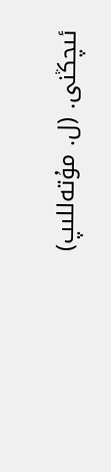ئىچڭنى. (ل. مۇتەللىپ)